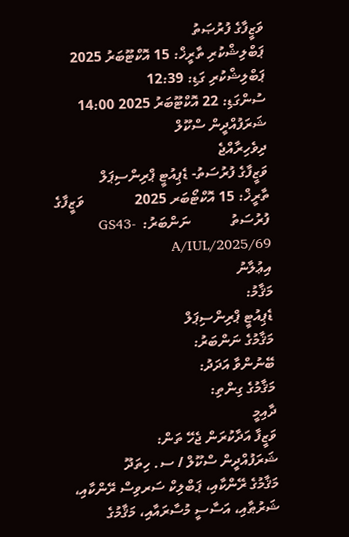ވަޒީފާގެ ފުރުޞަތު
ޕަބްލިޝްކުރި ތާރީޚް: 15 އޮކްޓޫބަރު 2025
ޕަބްލިޝްކުރި ގަޑި: 12:39
ސުންގަޑި: 22 އޮކްޓޫބަރު 2025 14:00
ޝަރަފުއްދީން ސްކޫލް
ދިވެހިރާއްޖެ
ވަޒީފާގެ ފުރުސަތު- ޑެޕިއުޓީ ޕްރިންސިޕަލް
ތާރީޚް: 15 އޮކްޓޯބަރ 2025              ވަޒީފާގެ ފުރުސަތު           ނަންބަރު:  GS43-A/IUL/2025/69
އިޢުލާނު
މަޤާމު:
ޑެޕިއުޓީ ޕްރިންސިޕަލް
މަޤާމުގެ ނަންބަރު:
ބޭނުންވާ އަދަދު:
މަޤާމުގެ ގިންތި:
ދާއިމީ
ވަޒީފާ އަދާކުރަން ޖެހޭ ތަން:
ޝަރަފުއްދީން ސްކޫލް / ސ. ހިތަދޫ
މަޤާމުގެ ރޭންކާއި، ޕަބްލިކް ސަރވިސް ރޭންކާއި، ޝަރުޠާއި، އަސާސީ މުސާރައާއި، މަޤާމުގެ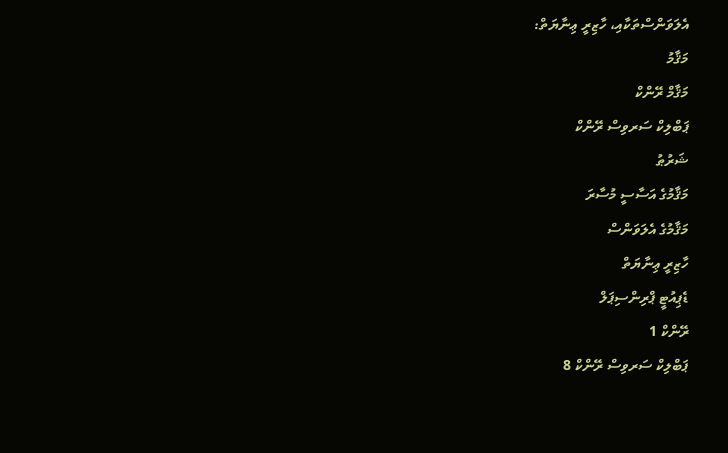އެލަވަންސްތަކާއި، ހާޒިރީ ޢިނާޔަތް:
މަޤާމު
މަޤާމް ރޭންކް
ޕަބްލިކް ސަރވިސް ރޭންކް
ޝަރުޠު
މަޤާމުގެ އަސާސީ މުސާރަ
މަޤާމުގެ އެލަވަންސް
ހާޒިރީ ޢިނާޔަތް
ޑެޕިއުޓީ ޕްރިންސިޕަލް
ރޭންކް 1
ޕަބްލިކް ސަރވިސް ރޭންކް 8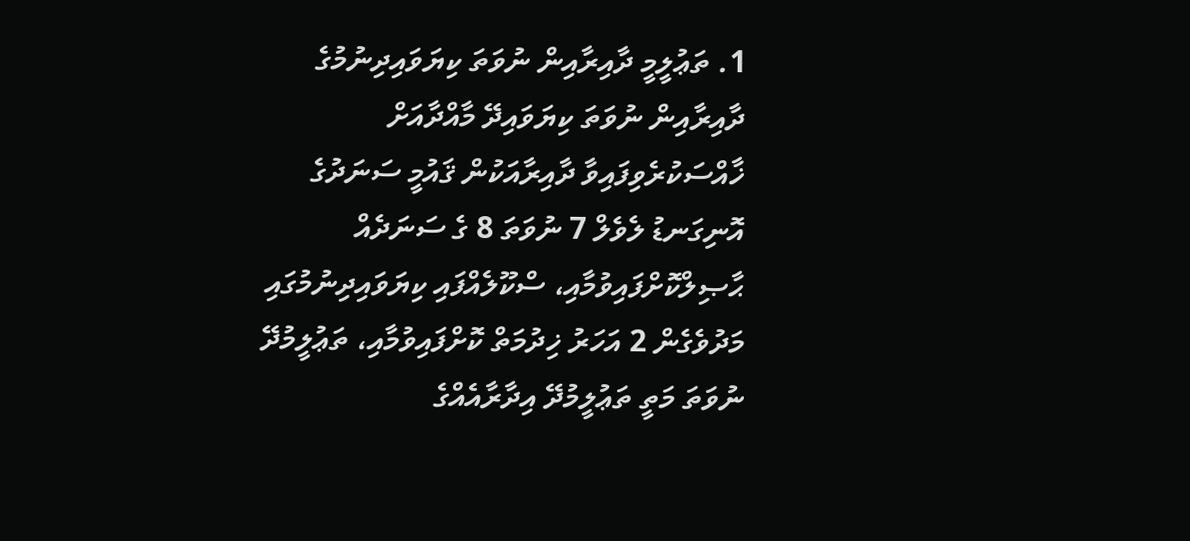1. ތަޢުލީމީ ދާއިރާއިން ނުވަތަ ކިޔަވައިދިނުމުގެ ދާއިރާއިން ނުވަތަ ކިޔަވައިދޭ މާއްދާއަށް ޚާއްސަކުރެވިފައިވާ ދާއިރާއަކުން ޤައުމީ ސަނަދުގެ އޮނިގަނޑު ލެވެލް 7 ނުވަތަ 8 ގެ ސަނަދެއް ޙާޞިލްކޮށްފައިވުމާއި، ސްކޫލެއްފައި ކިޔަވައިދިނުމުގައި މަދުވެގެން 2 އަހަރު ޚިދުމަތް ކޮށްފައިވުމާއި، ތަޢުލީމުދޭ ނުވަތަ މަތީ ތަޢުލީމުދޭ އިދާރާއެއްގެ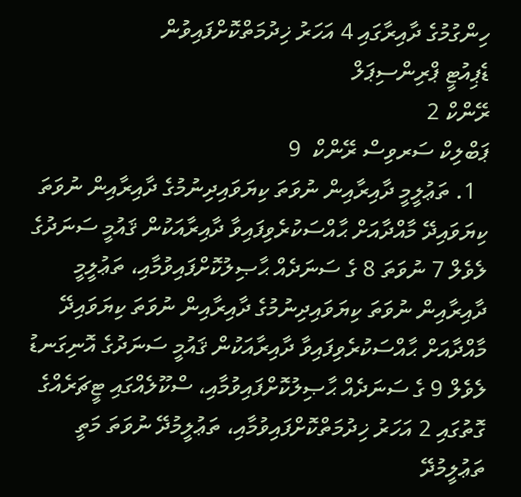ހިންގުމުގެ ދާއިރާގައި 4 އަހަރު ޚިދުމަތްކޮށްފައިވުން
ޑެޕިއުޓީ ޕްރިންސިޕަލް
ރޭންކް 2
ޕަބްލިކް ސަރވިސް ރޭންކް  9
  1. ތަޢުލީމީ ދާއިރާއިން ނުވަތަ ކިޔަވައިދިނުމުގެ ދާއިރާއިން ނުވަތަ ކިޔަވައިދޭ މާއްދާއަށް ޙާއްސަކުރެވިފައިވާ ދާއިރާއަކުން ޤައުމީ ސަނަދުގެ ލެވެލް 7 ނުވަތަ 8 ގެ ސަނަދެއް ޙާޞިލުކޮށްފައިވުމާއި، ތަޢުލީމީ ދާއިރާއިން ނުވަތަ ކިޔަވައިދިނުމުގެ ދާއިރާއިން ނުވަތަ ކިޔަވައިދޭ މާއްދާއަށް ޙާއްސަކުރެވިފައިވާ ދާއިރާއަކުން ޤައުމީ ސަނަދުގެ އޮނިގަނޑު ލެވެލް 9 ގެ ސަނަދެއް ޙާޞިލުކޮށްފައިވުމާއި، ސްކޫލެއްގައި ޓީޗަރެއްގެ ގޮތުގައި 2 އަހަރު ޚިދުމަތްކޮށްފައިވުމާއި، ތަޢުލީމުދޭ ނުވަތަ މަތީ ތަޢުލީމުދޭ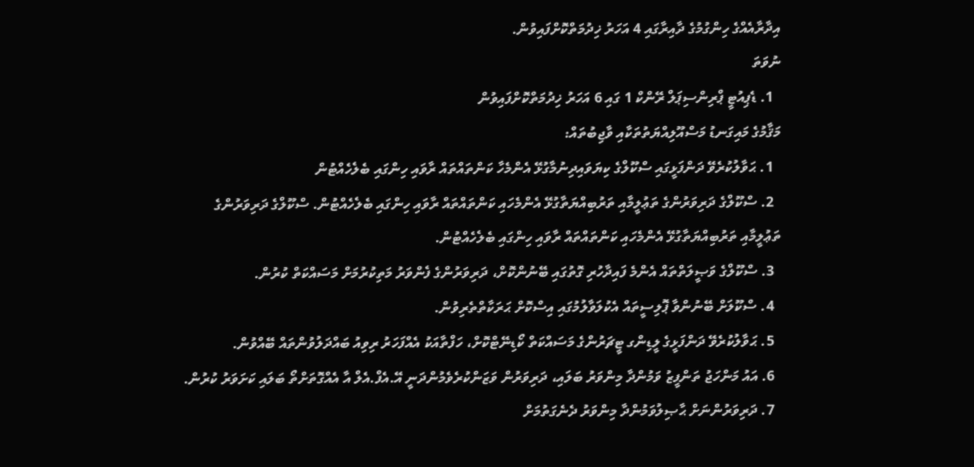އިދާރާއެއްގެ ހިންގުމުގެ ދާއިރާގައި 4 އަހަރު ޚިދުމަތްކޮށްފައިވުން.
ނުވަތަ
  1. ޑެޕިއުޓީ ޕްރިންސިޕަލް ރޭންކް 1 ގައި 6 އަހަރު ޚިދުމަތްކޮށްފައިވުން
މަޤާމުގެ މައިގަނޑު މަސްއޫލިއްޔަތުތަކާއި ވާޖިބުތައް:
  1. ޙަވާލުކުރެވޭ ދަންފަޅީގައި ސްކޫލްގެ ކިޔަވައިދިނުމާގުޅޭ އެންމެހާ ކަންތައްތައް ރާވައި ހިންގައި ބެލެހެއްޓުން
  2. ސްކޫލްގެ ދަރިވަރުންގެ ތަޢުލީމާއި ތަރުބިއްޔަތާގުޅޭ އެންމެހައި ކަންތައްތައް ރާވައި ހިންގައި ބެލެހެއްޓުން. ސްކޫލްގެ ދަރިވަރުންގެ ތަޢުލީމާއި ތަރުބިއްޔަތާގުޅޭ އެންމެހައި ކަންތައްތައް ރާވައި ހިންގައި ބެލެހެއްޓުން.
  3. ސްކޫލްގެ ވަޞީލަތްތައް އެންމެ ފައިދާހުރި ގޮތުގައި ބޭނުންކޮށް، ދަރިވަރުންގެ ފެންވަރު މަތިކުރުމަށް މަސައްކަތް ކުރުން.
  4. ސްކޫލަށް ބޭނުންވާ ޕޮލިސީތައް އެކުލަވާލުމުގައި އިސްކޮށް ޙަރަކާތްތެރިވުން.
  5. ޙަވާލުކުރެވޭ ދަންފަޅީގެ ލީޑިންގ ޓީޗަރުންގެ މަސައްކަތް ކޯޑިނޭޓްކޮށް، ހަފްތާއަކު އެއްފަހަރު ރިވިއު ބައްދަލުވުންތައް ބޭއްވުން.
  6. އައު މަންހަޖު ތަންފީޒު ވަމުންދާ މިންވަރު ބަލައި، ދަރިވަރުން ވަޒަންކުރެވެމުންދަނީ އޭ.އެފް.އެލް އާ އެއްގޮތަށްތޯ ބަލައި ކަށަވަރު ކުރުން.
  7. ދަރިވަރުންނަށް ޙާޞިލުވަމުންދާ މިންވަރު ދެނެގަތުމަށް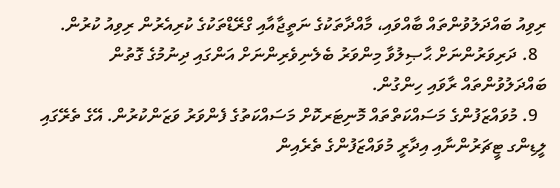ރިވިއު ބައްދަލުވުންތައް ބާއްވައި، މާއްދާތަކުގެ ނަތީޖާއާއި ގްރޭޑްތަކުގެ ކުރިއެރުން ރިވިއު ކުރުން.
  8. ދަރިވަރުންނަށް ޙާޞިލުވާ މިންވަރު ބެލެނިވެރިންނަށް އަންގައި ދިނުމުގެ ގޮތުން ބައްދަލުވުންތައް ރާވައި ހިންގުން.
  9. މުވައްޒަފުންގެ މަސައްކަތްތައް މޮނިޓަރކޮށް މަސައްކަތުގެ ފެންވަރު ވަޒަންކުރުން. އޭގެ ތެރޭގައި ލީޑިންގ ޓީޗަރުންނާއި އިދާރީ މުވައްޒަފުންގެ ތެރެއިން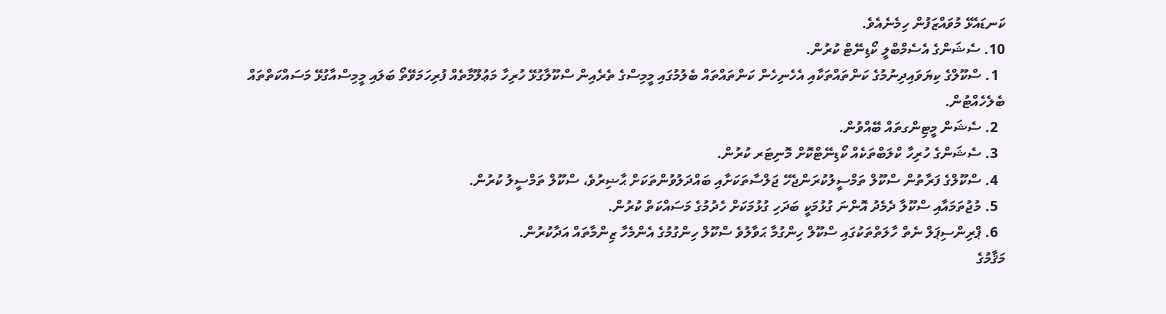ކަނޑައެޅޭ މުވައްޒަފުން ހިމެނެއެވެ.
10. ސެޝަންގެ އެސެމްބްލީ ކޯޑިނޭޓް ކުރުން.
  1. ސްކޫލްގެ ކިޔަވައިދިނުމުގެ ކަންތައްތަކާއި އެހެނިހެން ކަންތައްތައް ބެލުމުގައި މީމިސްގެ ތެރެއިން ސްކޫލާގުޅޭ ހުރިހާ މަޢުލޫމާތެއް ފުރިހަމަވޭތޯ ބަލައި މީމިސްއާގުޅޭ މަސައްކަތްތައް ބެލެހެއްޓުން.
  2. ސެޝަން މީޓިންގތައް ބޭއްވުން.
  3. ސެޝަންގެ ހުރިހާ ކްލަބްތަކެއް ކޯޑިނޭޓްކޮށް މޮނިޓަރ ކުރުން.
  4. ސްކޫލްގެ ފަރާތުން ސްކޫލް ތަމްސީލުކުރަންޖެހޭ ޖަލްސާތަކަށާއި ބައްދަލުވުންތަކަށް ޙާޟިރުވެ، ސްކޫލް ތަމްސީލު ކުރުން.
  5. މުޖުތަމައާއި ސްކޫލާ ދެމެދު އޮންނަ ގުޅުމަކީ ބަދަހި ގުޅުމަކަށް ހެދުމުގެ މަސައްކަތް ކުރުން.
  6. ޕްރިންސިޕަލް ނެތް ހާލަތްތަކުގައި ސްކޫލް ހިންގުމާ ޙަވާލުވެ ސްކޫލް ހިންގުމުގެ އެންމެހާ ޒިންމާތައް އަދާކުރުން.
މަޤާމުގެ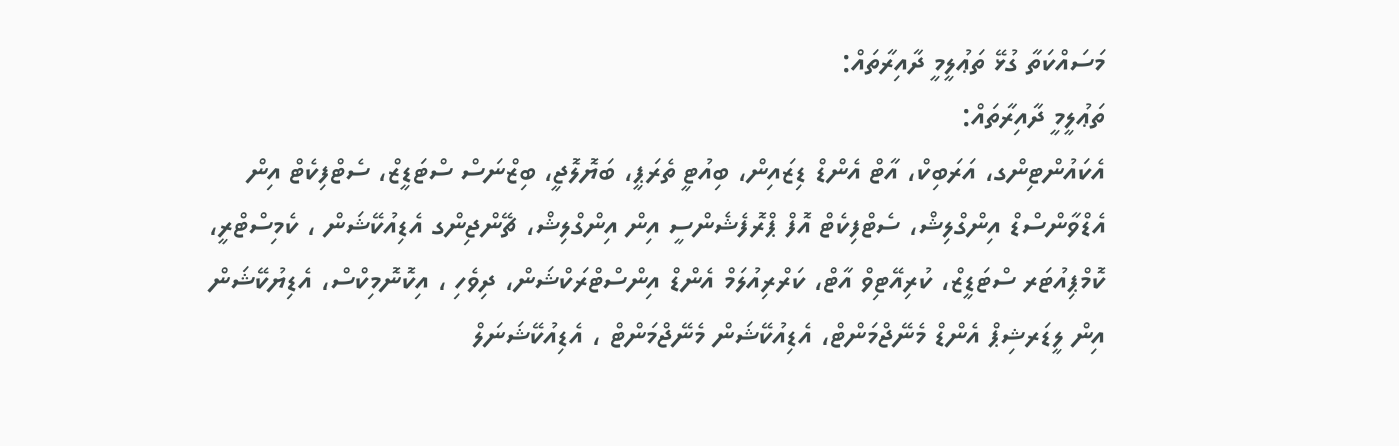މަސައްކަތާ ގުޅޭ ތަޢުލީމީ ދާއިރާތައް:
ތަޢުލީމީ ދާއިރާތައް:
އެކައުންޓިންގ، އަރަބިކް، އާޓް އެންޑް ޑިޒައިން، ބިއުޓީ ތެރަޕީ، ބަޔޮލޮޖީ، ބިޒްނަސް ސްޓަޑީޒް، ސެޓްފިކެޓް އިން އެޑްވާންސްޑް އިންގްލިޝް، ސެޓްފިކެޓް އޮފް ޕްރޮފެޝެންސީ އިން އިންގްލިޝް، ޗޭންޖިންގ އެޑިއުކޭޝަން ، ކެމިސްޓްރީ، ކޮމްޕިއުޓަރ ސްޓަޑީޒް، ކުރިއޭޓިވް އާޓް، ކަރްރިއުލަމް އެންޑް އިންސްޓްރަކްޝަން، ދިވެހި ، އިކޮނޮމިކްސް، އެޑިޔުކޭޝަން އިން ލީޑަރޝިޕް އެންޑް މެނޭޖްމަންޓް، އެޑިއުކޭޝަން މެނޭޖްމަންޓް ، އެޑިއުކޭޝަނަލް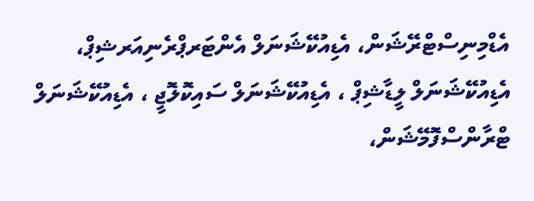އެޑްމިނިސްޓްރޭޝަން، އެޑިއުކޭޝަނަލް އެންޓަރޕްރެނިއަރޝިޕް، އެޑިއުކޭޝަނަލް ލީޑާޝިޕް ، އެޑިއުކޭޝަނަލް ސައިކޮލޮޖީ ، އެޑިއުކޭޝަނަލް ޓްރާންސްފޮމޭޝަން،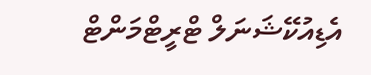އެޑިއުކޭޝަނަލް ޓްރީޓްމަންޓް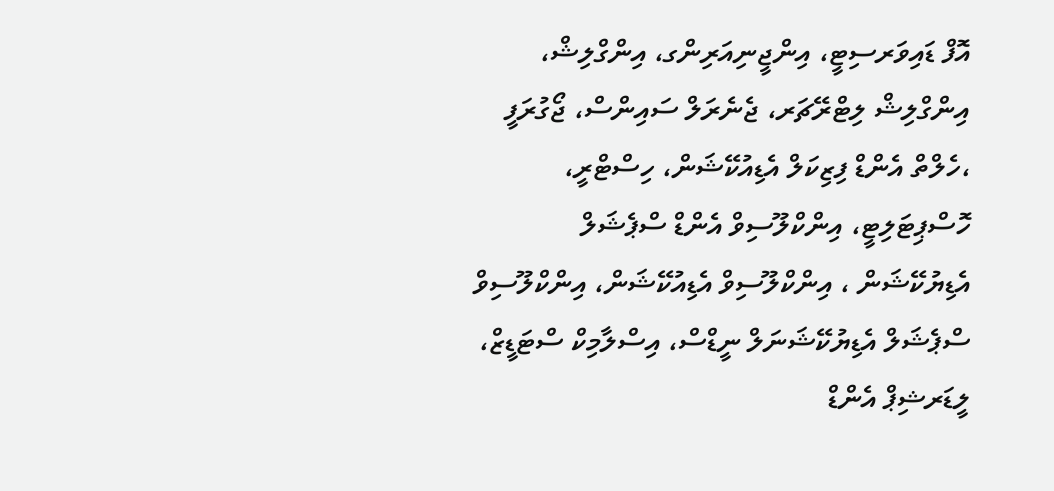އޮފް ޑައިވަރސިޓީ، އިންޖީނިއަރިންގ، އިންގްލިޝް، އިންގްލިޝް ލިޓްރޭޗަރ، ޖެނެރަލް ސައިންސް، ޖޯގުރަފީ ،ހެލްތް އެންޑް ފިޒިކަލް އެޑިއުކޭޝަން، ހިސްޓްރީ، ހޮސްޕިޓަލިޓީ، އިންކްލޫސިވް އެންޑް ސްޕެޝަލް އެޑިޔުކޭޝަން ، އިންކްލޫސިވް އެޑިއުކޭޝަން، އިންކްލޫސިވް ސްޕެޝަލް އެޑިޔުކޭޝަނަލް ނީޑްސް، އިސްލާމިކް ސްޓަޑީޒް، ލީޑަރޝިޕް އެންޑް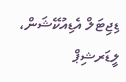ޑިޖިޓަލް އެޑިއުކޭޝަން، ލީޑަރޝިޕް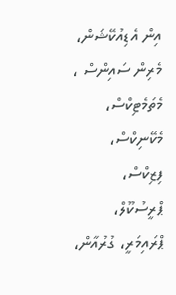އިން އެޑިއުކޭޝަން، މެރިން ސައިންސް ، މެތަމެޓިކްސް، މެކޭނިކްސް، ފިޒިކްސް، ޕްރީސުކޫލް، ޕްރައިމަރީ، ގުރުއާން،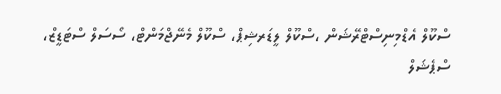ސްކޫލް އެޑްމިނިސްޓްރޭޝަން ،ސްކޫލް ލީޑަރޝިޕް، ސްކޫލް މެނޭޖްމަންޓް، ސޯސަލް ސްޓަޑީޒް، ސްޕެޝަލް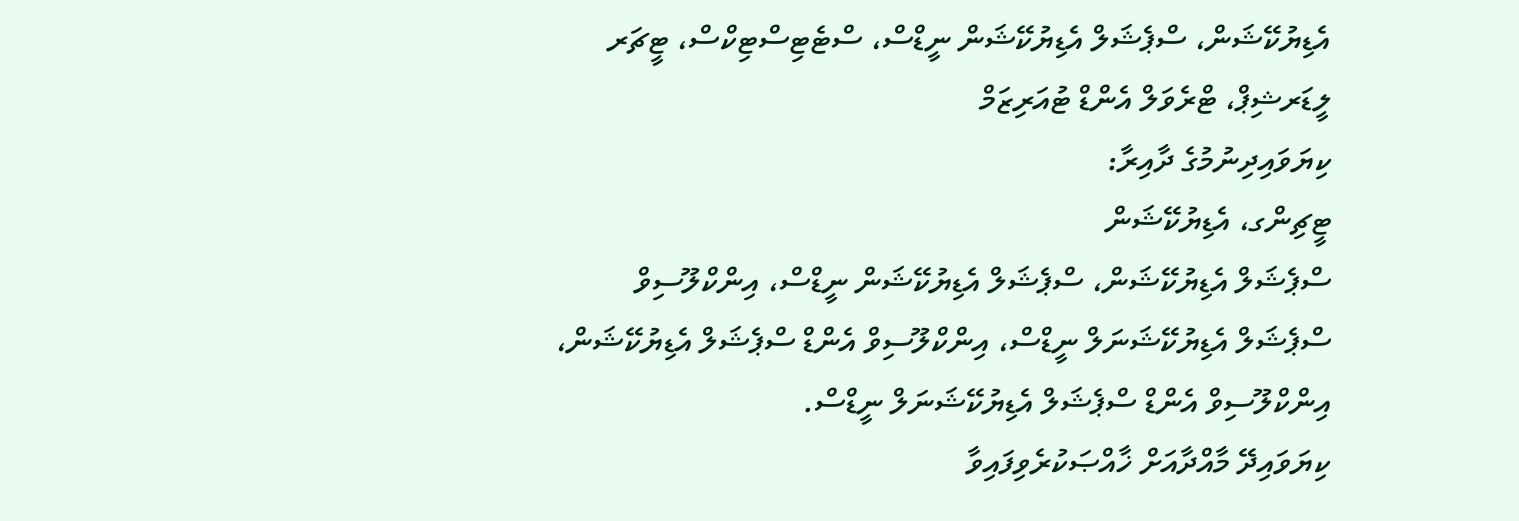އެޑިޔުކޭޝަން، ސްޕެޝަލް އެޑިޔުކޭޝަން ނީޑްސް، ސްޓެޓިސްޓިކްސް، ޓީޗަރ ލީޑަރޝިޕް، ޓްރެވަލް އެންޑް ޓުއަރިޒަމް
ކިޔަވައިދިނުމުގެ ދާއިރާ:
ޓީޗިންގ، އެޑިޔުކޭޝަން
ސްޕެޝަލް އެޑިޔުކޭޝަން، ސްޕެޝަލް އެޑިޔުކޭޝަން ނީޑްސް، އިންކްލޫސިވް ސްޕެޝަލް އެޑިޔުކޭޝަނަލް ނީޑްސް، އިންކްލޫސިވް އެންޑް ސްޕެޝަލް އެޑިޔުކޭޝަން، އިންކްލޫސިވް އެންޑް ސްޕެޝަލް އެޑިޔުކޭޝަނަލް ނީޑްސް.
ކިޔަވައިދޭ މާއްދާއަށް ޚާއްޞަކުރެވިފައިވާ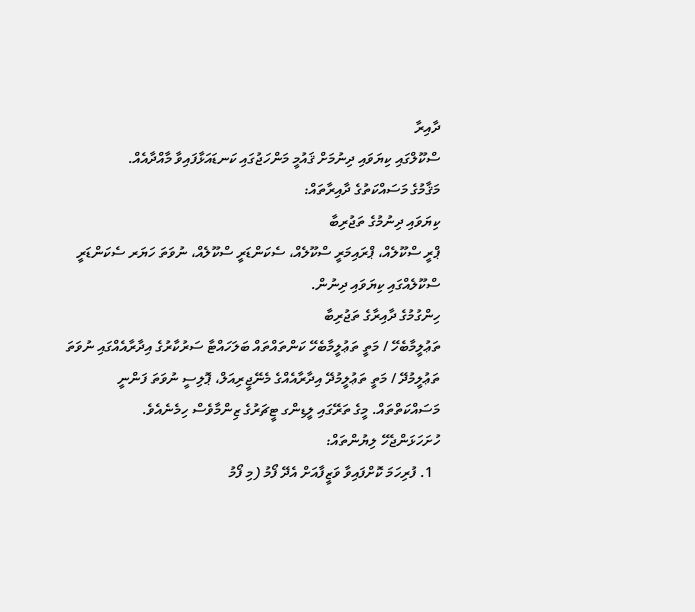ދާއިރާ
ސްކޫލްގައި ކިޔަވައި ދިނުމަށް ޤައުމީ މަންހަޖުގައި ކަނޑައަޅާފައިވާ މާއްދާއެއް.
މަޤާމުގެ މަސައްކަތުގެ ދާއިރާތައް:
ކިޔަވައި ދިނުމުގެ ތަޖުރިބާ
ޕްރީ ސްކޫލެއް، ޕްރައިމަރީ ސްކޫލެއް، ސެކަންޑަރީ ސްކޫލެއް، ނުވަތަ ހަޔަރ ސެކަންޑަރީ ސްކޫލެއްގައި ކިޔަވައި ދިނުން.
ހިންގުމުގެ ދާއިރާގެ ތަޖުރިބާ
ތަޢުލީމާބެހޭ / މަތީ ތަޢުލީމާބެހޭ ކަންތައްތައް ބަލަހައްޓާ ސަރުކާރުގެ އިދާރާއެއްގައި ނުވަތަ ތަޢުލީމުދޭ / މަތީ ތަޢުލީމުދޭ އިދާރާއެއްގެ މެނޭޖީރިއަލް، ޕޮލިސީ ނުވަތަ ފަންނީ މަސައްކަތްތައް. މީގެ ތަރޭގައި ލީޑިންގ ޓީޗަރުގެ ޒިންމާވެސް ހިމެނެއެވެ.
ހުށަހަޅަންޖެހޭ ލިޔުންތައް:
  1. ފުރިހަމަ ކޮށްފައިވާ ވަޒީފާއަށް އެދޭ ފޯމު (މި ފޯމު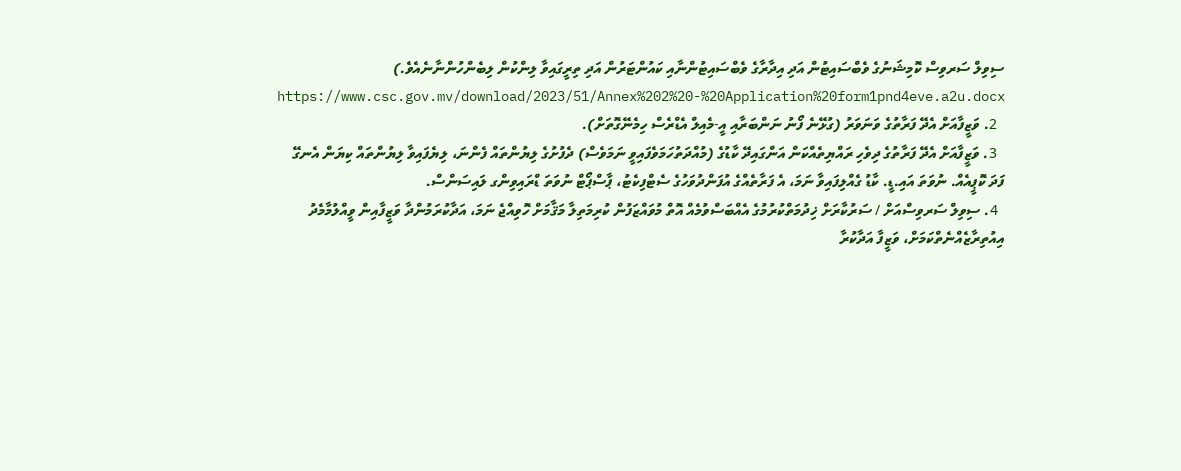ސިވިލް ސަރވިސް ކޮމިޝަނުގެ ވެބްސައިޓުން އަދި އިދާރާގެ ވެބްސައިޓުންނާއި ކައުންޓަރުން އަދި ތިރީގައިވާ ލިންކުން ލިބެންހުންނާނެއެވެ.)  https://www.csc.gov.mv/download/2023/51/Annex%202%20-%20Application%20form1pnd4eve.a2u.docx
  2. ވަޒީފާއަށް އެދޭ ފަރާތުގެ ވަނަވަރު (ގުޅޭނެ ފޯނު ނަންބަރާއި އީ-މެއިލް އެޑްރެސް ހިމެނޭގޮތަށް).
  3. ވަޒީފާއަށް އެދޭ ފަރާތުގެ ދިވެހި ރައްޔިތެއްކަން އަންގައިދޭ ކާޑުގެ (މުއްދަތުހަމަވެފައިވީ ނަމަވެސް) ދެފުށުގެ ލިޔުންތައް ފެންނަ، ލިޔެފައިވާ ލިޔުންތައް ކިޔަން އެނގޭ ފަދަ ކޮޕީއެއް. ނުވަތަ އައި.ޑީ. ކާޑު ގެއްލިފައިވާ ނަމަ، އެ ފަރާތެއްގެ އުފަންދުވަހުގެ ސެޓްފިކެޓު، ޕާސްޕޯޓް ނުވަތަ ޑްރައިވިންގ ލައިސަންސް.
  4. ސިވިލް ސަރވިސްއަށް / ސަރުކާރަށް ޚިދުމަތްކުރުމުގެ އެއްބަސްވުމެއް އޮތް މުވައްޒަފުން ކުރިމަތިލާ މަޤާމަށް ހޮވިއްޖެ ނަމަ، އަދާކުރަމުންދާ ވަޒީފާއިން ވީއްލުމާމެދު އިއުތިރާޒެއްނެތްކަމަށް، ވަޒީފާ އަދާކުރާ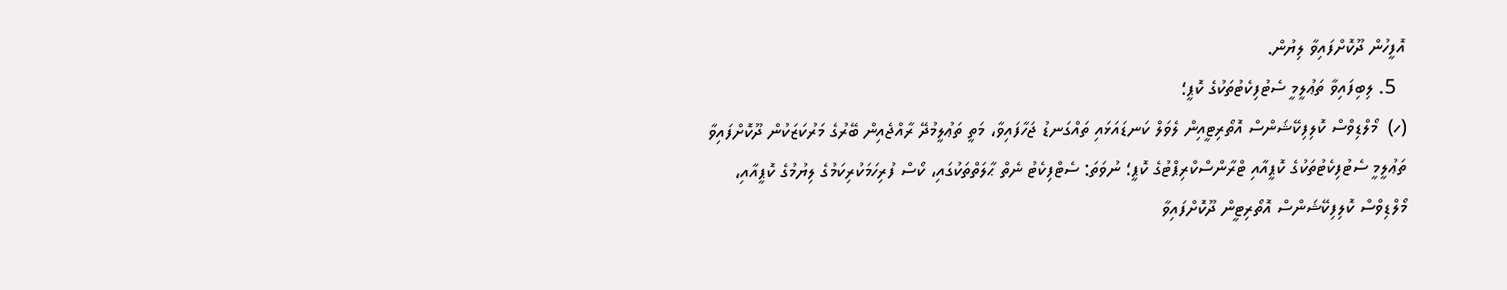އޮފީހުން ދޫކޮށްފައިވާ ލިޔުން.
  5. ލިބިފައިވާ ތަޢުލީމީ ސެޓުފިކެޓުތަކުގެ ކޮޕީ؛
(ހ)  މޯލްޑިވްސް ކޮލިފިކޭޝަންސް އޮތޯރިޓީއިން ލެވަލް ކަނޑައަޅައި ތައްގަނޑު ޖަހާފައިވާ، މަތީ ތަޢުލީމުދޭ ރާއްޖެއިން ބޭރުގެ މަރުކަޒަކުން ދޫކޮށްފައިވާ ތަޢުލީމީ ސެޓުފިކެޓުތަކުގެ ކޮޕީއާއި ޓްރާންސްކްރިޕްޓުގެ ކޮޕީ؛ ނުވަތަ: ސެޓްފިކެޓު ނެތް ޙާލަތްތަކުގައި، ކޯސް ފުރިހަމަކުރިކަމުގެ ލިޔުމުގެ ކޮޕީއާއި، މޯލްޑިވްސް ކޮލިފިކޭޝަންސް އޮތޯރިޓީން ދޫކޮށްފައިވާ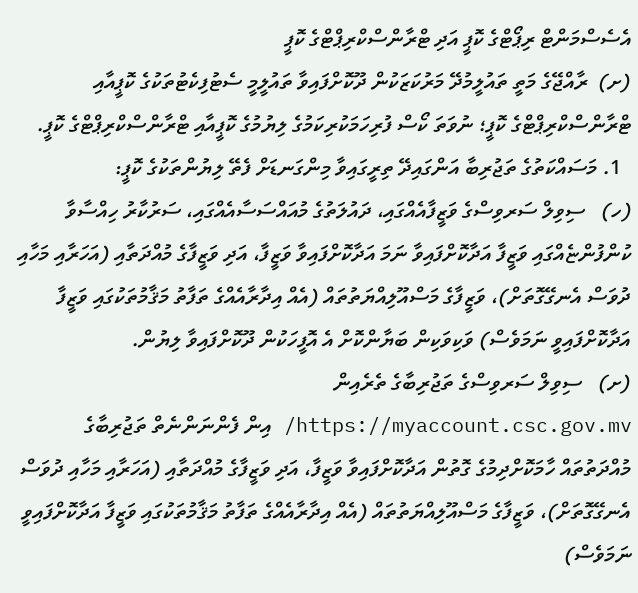އެސެސްމަންޓް ރިޕޯޓްގެ ކޮޕީ އަދި ޓްރާންސްކްރިޕްޓްގެ ކޮޕީ
(ށ)  ރާއްޖޭގެ މަތީ ތައުލީމުދޭ މަރުކަޒަކުން ދޫކޮށްފައިވާ ތައުލީމީ ސެޓުފިކެޓުތަކުގެ ކޮޕީއާއި ޓްރާންސްކްރިޕްޓްގެ ކޮޕީ؛ ނުވަތަ ކޯސް ފުރިހަމަކުރިކަމުގެ ލިޔުމުގެ ކޮޕީއާއި ޓްރާންސްކްރިޕްޓްގެ ކޮޕީ.
  1. މަސައްކަތުގެ ތަޖުރިބާ އަންގައިދޭ ތިރީގައިވާ މިންގަނޑަށް ފެތޭ ލިޔުންތަކުގެ ކޮޕީ:
(ހ)   ސިވިލް ސަރވިސްގެ ވަޒީފާއެއްގައި، ދައުލަތުގެ މުއައްސަސާއެއްގައި، ސަރުކާރު ހިއްސާވާ ކުންފުންޏެއްގައި ވަޒީފާ އަދާކޮށްފައިވާ ނަމަ އަދާކޮށްފައިވާ ވަޒީފާ، އަދި ވަޒީފާގެ މުއްދަތާއި (އަހަރާއި މަހާއި ދުވަސް އެނގޭގޮތަށް)، ވަޒީފާގެ މަސްއޫލިއްޔަތުތައް (އެއް އިދާރާއެއްގެ ތަފާތު މަޤާމުތަކުގައި ވަޒީފާ އަދާކޮށްފައިވީ ނަމަވެސް) ވަކިވަކިން ބަޔާންކޮށް އެ އޮފީހަކުން ދޫކޮށްފައިވާ ލިޔުން.
(ށ)   ސިވިލް ސަރވިސްގެ ތަޖުރިބާގެ ތެރެއިން https://myaccount.csc.gov.mv/ އިން ފެންނަންނެތް ތަޖުރިބާގެ މުއްދަތުތައް ހާމަކޮށްދިމުގެ ގޮތުން އަދާކޮށްފައިވާ ވަޒީފާ، އަދި ވަޒީފާގެ މުއްދަތާއި (އަހަރާއި މަހާއި ދުވަސް އެނގޭގޮތަށް)، ވަޒީފާގެ މަސްއޫލިއްޔަތުތައް (އެއް އިދާރާއެއްގެ ތަފާތު މަޤާމުތަކުގައި ވަޒީފާ އަދާކޮށްފައިވީ ނަމަވެސް)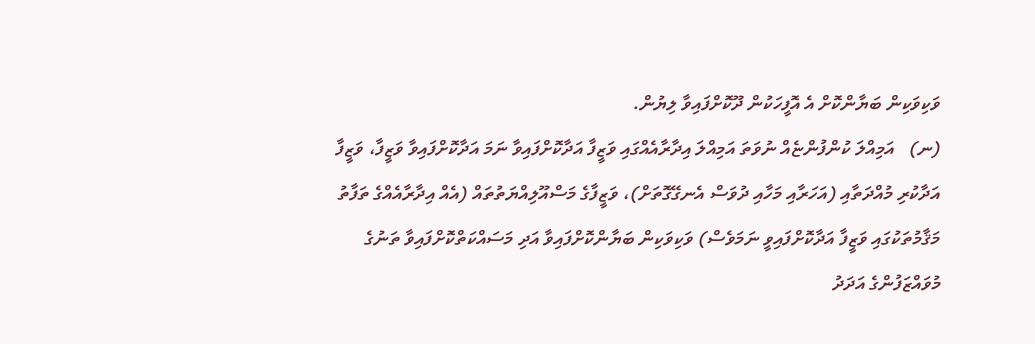ވަކިވަކިން ބަޔާންކޮށް އެ އޮފީހަކުން ދޫކޮށްފައިވާ ލިޔުން.
(ނ)   އަމިއްލަ ކުންފުންޏެއް ނުވަތަ އަމިއްލަ އިދާރާއެއްގައި ވަޒީފާ އަދާކޮށްފައިވާ ނަމަ އަދާކޮށްފައިވާ ވަޒީފާ، ވަޒީފާ އަދާކުރި މުއްދަތާއި (އަހަރާއި މަހާއި ދުވަސް އެނގޭގޮތަށް)، ވަޒީފާގެ މަސްއޫލިއްޔަތުތައް (އެއް އިދާރާއެއްގެ ތަފާތު މަޤާމުތަކުގައި ވަޒީފާ އަދާކޮށްފައިވީ ނަމަވެސް) ވަކިވަކިން ބަޔާންކޮށްފައިވާ އަދި މަސައްކަތްކޮށްފައިވާ ތަނުގެ މުވައްޒަފުންގެ އަދަދު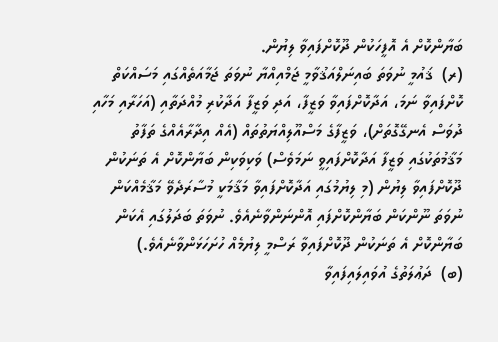ބަޔާންކޮށް އެ އޮފީހަކުން ދޫކޮށްފައިވާ ލިޔުން.
(ރ)  ޤައުމީ ނުވަތަ ބައިނަލްއަޤުވާމީ ޖަމްއިއްޔާ ނުވަތަ ޖަމާއަތެއްގައި މަސައްކަތް ކޮށްފައިވާ ނަމަ، އަދާކޮށްފައިވާ ވަޒީފާ، އަދި ވަޒީފާ އަދާކުރި މުއްދަތާއި (އަހަރާއި މަހާއި ދުވަސް އެނގޭގޮތަށް)، ވަޒީފާގެ މަސްއޫލިއްޔަތުތައް (އެއް އިދާރާއެއްގެ ތަފާތު މަޤާމުތަކުގައި ވަޒީފާ އަދާކޮށްފައިވީ ނަމަވެސް) ވަކިވަކިން ބަޔާންކޮށް އެ ތަނަކުން ދޫކޮށްފައިވާ ލިޔުން (މި ލިޔުމުގައި އަދާކޮށްފައިވާ މަޤާމަކީ މުސާރަދެވޭ މަޤާމެއްކަން ނުވަތަ ނޫންކަން ބަޔާންކޮށްފައި އޮންނަންވާނެއެވެ. ނުވަތަ ބަދަލުގައި އެކަން ބަޔާންކޮށް އެ ތަނަކުން ދޫކޮށްފައިވާ ރަސްމީ ލިޔުމެއް ހުށަހަޅަންވާނެއެވެ.)
(ބ)  ދަޢުލަތުގެ އުވައިލައިފައިވާ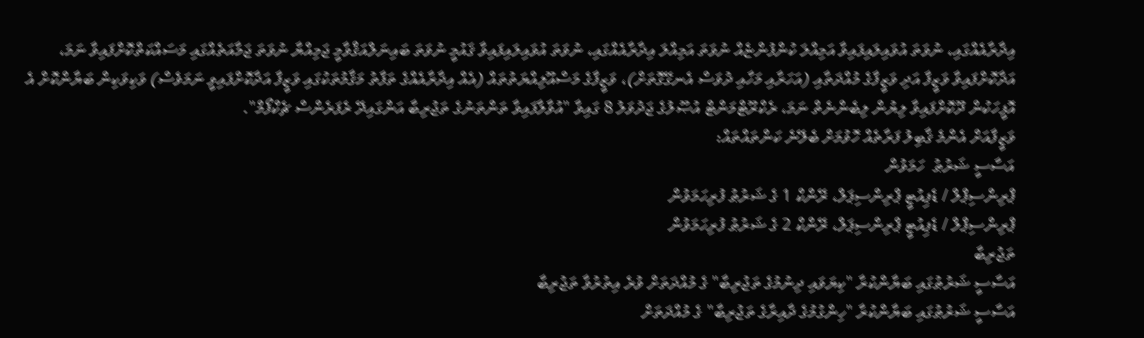އިދާރާއެއްގައި، ނުވަތަ އުވައިލައިފައިވާ އަމިއްލަ ކުންފުންޏެއް ނުވަތަ އަމިއްލަ އިދާރާއެއްގައި، ނުވަތަ އުވައިލައިފައިވާ ޤައުމީ ނުވަތަ ބައިނަލްއަޤްވާމީ ޖަމިއްޔާ ނުވަތަ ޖަމާއަތެއްގައި މަސައްކަތްކޮށްފައިވާ ނަމަ، އަދާކޮށްފައިވާ ވަޒީފާ އަދި ވަޒީފާގެ މުއްދަތާއި (އަހަރާއި މަހާއި ދުވަސް އެނގޭގޮތަށް)، ވަޒީފާގެ މަސްއޫލިއްޔަތުތައް (އެއް އިދާރާއެއްގެ ތަފާތު މަޤާމުތަކުގައި ވަޒީފާ އަދާކޮށްފައިވީ ނަމަވެސް) ވަކިވަކިން ބަޔާންކޮށް އެ އޮފީހަކުން ދޫކޮށްފައިވާ ލިޔުން ލިބެންނެތް ނަމަ، ރެކްރޫޓްމަންޓް އުޞޫލުގެ ޖަދުވަލު 8 ގައިވާ "އުވާލާފައިވާ ތަންތަނުގެ ތަޖުރިބާ އަންގައިދޭ ރެފަރެންސް ޗެކްފޯމް".
ވަޒީފާއަށް އެންމެ ޤާބިލު ފަރާތެއް ހޮވުމަށް ބެލޭނެ ކަންތައްތައް:
އަސާސީ ޝަރުޠު  ހަމަވުން
ޕްރިންސިޕްލް / ޑެޕިއުޓީ ޕްރިންސިޕަލް، ރޭންކް 1 ގެ ޝަރުޠު ފުރިހަމަވުން
ޕްރިންސިޕްލް / ޑެޕިއުޓީ ޕްރިންސިޕަލް، ރޭންކް 2 ގެ ޝަރުޠު ފުރިހަމަވުން
ތަޖުރިބާ
އަސާސީ ޝަރުޠުގައި ބަޔާންކުރާ "ކިޔަވައި ދިނުމުގެ ތަޖުރިބާ" ގެ މުއްދަތަށް ވުރެ އިތުރުވާ ތަޖުރިބާ
އަސާސީ ޝަރުޠުގައި ބަޔާންކުރާ "ހިންގުމުގެ ދާއިރާގެ ތަޖުރިބާ" ގެ މުއްދަތަށް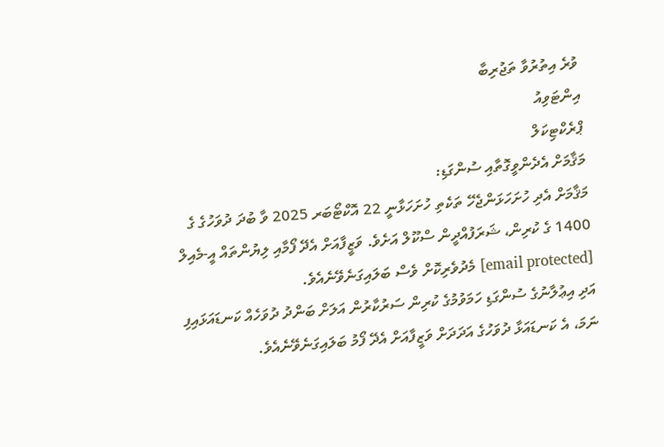ވުރެ އިތުރުވާ ތަޖުރިބާ
އިންޓަވިއު
ޕްރެކްޓިކަލް
މަޤާމަށް އެދެންވީގޮތާއި ސުންގަޑި:
މަޤާމަށް އެދި ހުށަހަޅަންޖެހޭ ތަކެތި ހުށަހަޅާނީ 22 އޮކްޓޯބަރ 2025 ވާ ބުދަ ދުވަހުގެ ގެ 1400 ގެ ކުރިން، ޝަރަފުއްދީން ސްކޫލް އަށެވެ. ވަޒީފާއަށް އެދޭ ފޯމާއި ލިޔުންތައް އީ-މެއިލް [email protected] މެދުވެރިކޮށް ވެސް ބަލައިގަނެވޭނެއެވެ.
އަދި އިޢުލާނުގެ ސުންގަޑި ހަމަވުމުގެ ކުރިން ސަރުކާރުން އަލަށް ބަންދު ދުވަހެއް ކަނޑައަޅައިފި ނަމަ، އެ ކަނޑައަޅާ ދުވަހުގެ އަދަދަށް ވަޒީފާއަށް އެދޭ ފޯމު ބަލައިގަނެވޭނެއެވެ.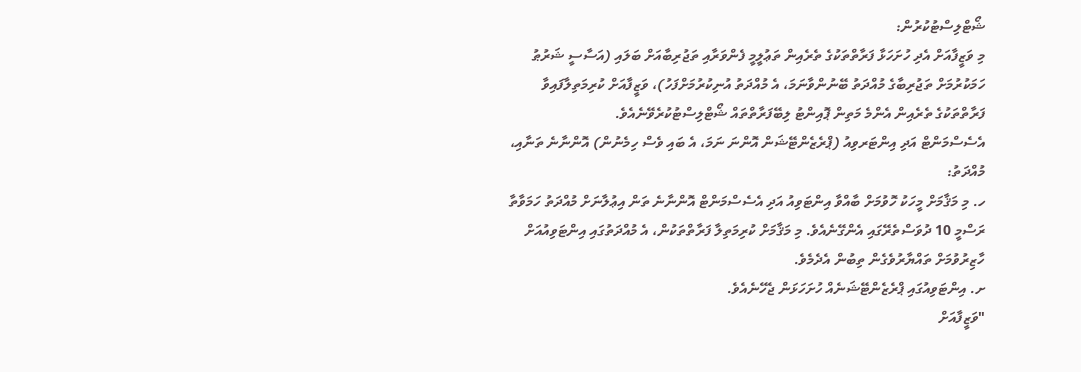ޝޯޓްލިސްޓުކުރުން:
މި ވަޒީފާއަށް އެދި ހުށަހަޅާ ފަރާތްތަކުގެ ތެރެއިން ތަޢުލީމީ ފެންވަރާއި ތަޖުރިބާއަށް ބަލައި (އަސާސީ ޝަރުޠު ހަމަކުރުމަށް ތަޖުރިބާގެ މުއްދަތު ބޭނުންވާނަމަ، އެ މުއްދަތު އުނިކުރުމަށްފަހު)، ވަޒީފާއަށް ކުރިމަތިލާފައިވާ ފަރާތްތަކުގެ ތެރެއިން އެންމެ މަތިން ޕޮއިންޓު ލިބޭފަރާތްތައް ޝޯޓްލިސްޓުކުރެވޭނެއެވެ.
އެސެސްމަންޓް އަދި އިންޓަރވިއު (ޕްރެޒެންޓޭޝަން އޮންނަ ނަމަ، އެ ބައި ވެސް ހިމެނުން) އޮންނާނެ ތަނާއި، މުއްދަތު:
ހ. މި މަޤާމަށް މީހަކު ހޮވުމަށް ބާއްވާ އިންޓަވިއު އަދި އެސެސްމަންޓް އޮންނާނެ ތަން އިޢުލާނަށް މުއްދަތު ހަމަވާތާ ރަސްމީ 10 ދުވަސްތެރޭގައި އެންގޭނެއެވެ. މި މަޤާމަށް ކުރިމަތިލާ ފަރާތްތަކުން، އެ މުއްދަތުގައި އިންޓަވިއުއަށް ހާޒިރުވުމަށް ތައްޔާރުވެގެން ތިބުން އެދެމެވެ.
ށ. އިންޓަވިއުގައި ޕްރެޒެންޓޭޝަނެއް ހުށަހަޅަން ޖެހޭނެއެވެ.
"ވަޒީފާއަށް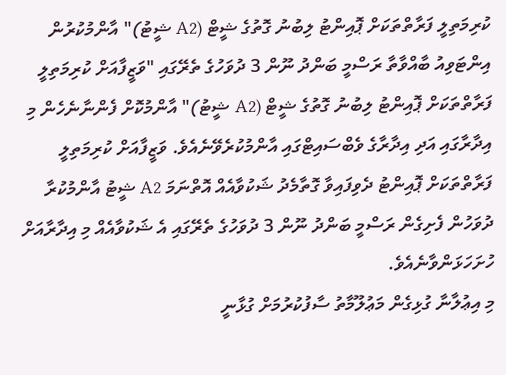ކުރިމަތިލީ ފަރާތްތަކަށް ޕޮއިންޓު ލިބުނު ގޮތުގެ ޝީޓް (A2 ޝީޓު)" އާންމުކުރުން
އިންޓަވިއު ބާއްވާތާ ރަސްމީ ބަންދު ނޫން 3 ދުވަހުގެ ތެރޭގައި "ވަޒީފާއަށް ކުރިމަތިލީ ފަރާތްތަކަށް ޕޮއިންޓު ލިބުނު ގޮތުގެ ޝީޓް (A2 ޝީޓު)" އާންމުކޮށް ފެންނާނެހެން މި އިދާރާގައި އަދި އިދާރާގެ ވެބްސައިޓްގައި އާންމުކުރެވޭނެއެވެ. ވަޒީފާއަށް ކުރިމަތިލީ ފަރާތްތަކަށް ޕޮއިންޓު ދެވިފައިވާ ގޮތާމެދު ޝަކުވާއެއް އޮތްނަމަ A2 ޝީޓު އާންމުކުރާ ދުވަހުން ފެށިގެން ރަސްމީ ބަންދު ނޫން 3 ދުވަހުގެ ތެރޭގައި އެ ޝަކުވާއެއް މި އިދާރާއަށް ހުށަހަޅަންވާނެއެވެ.
މި އިޢުލާނާ ގުޅިގެން މަޢުލޫމާތު ސާފުކުރުމަށް ގުޅާނީ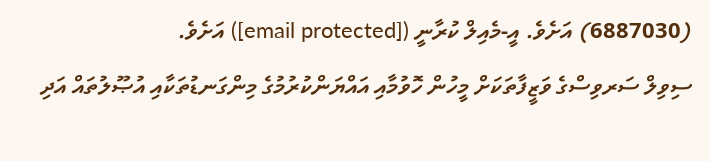(6887030) އަށެވެ. އީ-މެއިލް ކުރާނީ ([email protected]) އަށެވެ.
ސިވިލް ސަރވިސްގެ ވަޒީފާތަކަށް މީހުން ހޮވުމާއި އައްޔަންކުރުމުގެ މިންގަނޑުތަކާއި އުޞޫލުތައް އަދި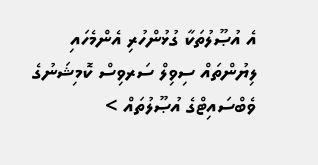އެ އުޞޫލުތަކާ ގުޅުންހުރި އެންމެހައި ލިޔުންތައް ސިވިލް ސަރވިސް ކޮމިޝަނުގެ ވެބްސައިޓްގެ އުޞޫލުތައް >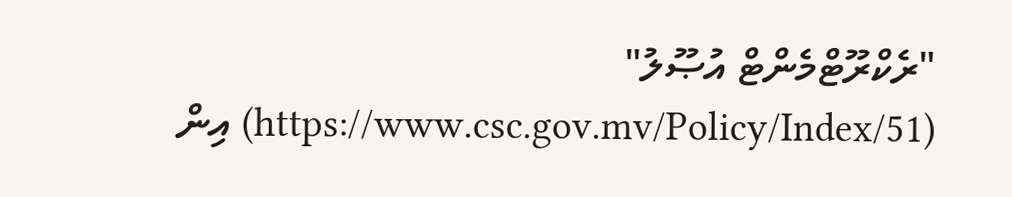"ރެކްރޫޓްމެންޓް އުޞޫލު" (https://www.csc.gov.mv/Policy/Index/51) އިން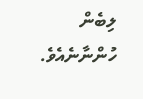ލިބެން ހުންނާނެއެވެ.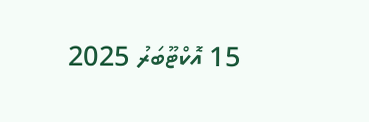15 އޮކްޓޫބަރު 2025